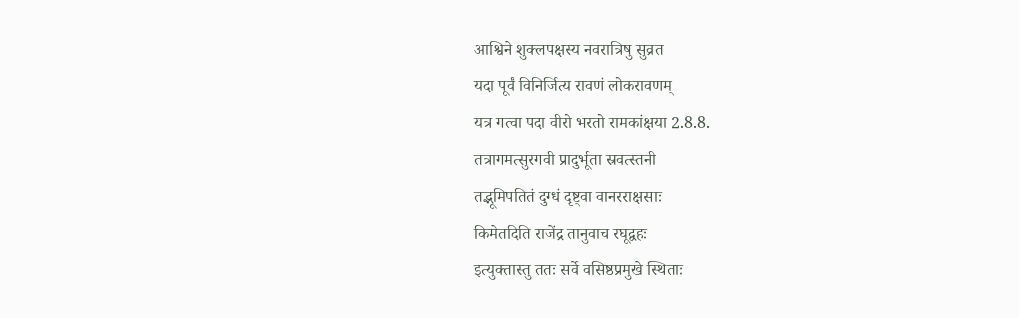आश्विने शुक्लपक्षस्य नवरात्रिषु सुव्रत
यदा पूर्वं विनिर्जित्य रावणं लोकरावणम्
यत्र गत्वा पदा वीरो भरतो रामकांक्षया 2.8.8.
तत्रागमत्सुरगवी प्रादुर्भूता स्रवत्स्तनी
तद्भूमिपतितं दुग्धं दृष्ट्वा वानरराक्षसाः
किमेतदिति राजेंद्र तानुवाच रघूद्वहः
इत्युक्तास्तु ततः सर्वे वसिष्ठप्रमुखे स्थिताः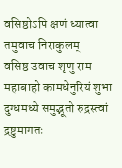वसिष्ठोऽपि क्षणं ध्यात्वा तमुवाच निराकुलम्
वसिष्ठ उवाच शृणु राम महाबाहो कामधेनुरियं शुभा
दुग्धमध्ये समुद्भूतो रुद्रस्त्वां द्रष्टुमागतः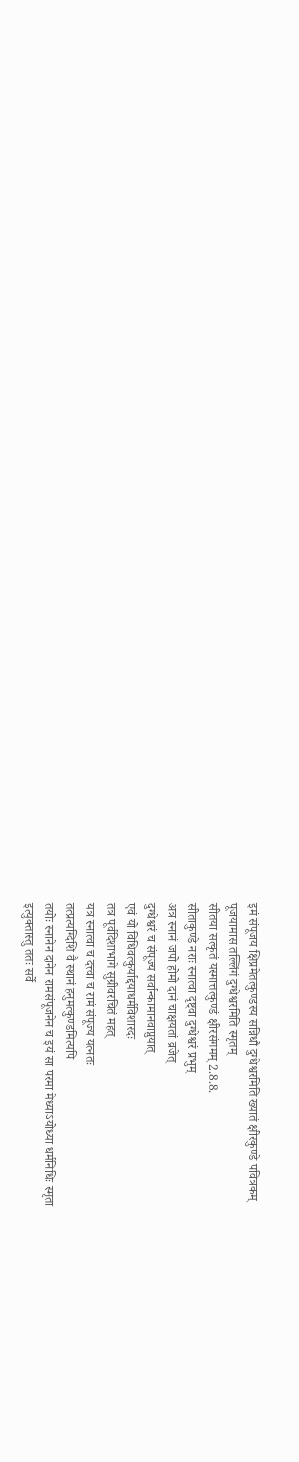इमं संपूजय क्षिप्रमेतत्कुण्डस्य सन्निधौ दुग्धेश्वरमिति ख्यातं क्षीरकुण्डे पवित्रकम्
पूजयामास तल्लिंगं दुग्धेश्वरमिति स्मृतम्
सीतया सत्कृतं यस्मात्तत्कुण्डं क्षीरसंगमम् 2.8.8.
सीताकुण्डे नराः स्नात्वा दृष्ट्वा दुग्धेश्वरं प्रभुम्
अत्र स्नानं जपो होमो दानं चाक्षयतां व्रजेत्
दुग्धेश्वरं च संपूज्य सर्वान्कामानवाप्नुयात्
एवं यो विधिवत्कुर्याद्दयाधर्मविशारदः
तत्र पूर्वदिशाभागे सुग्रीवरचितं महत्
यत्र स्नात्वा च दत्त्वा च रामं संपूज्य यत्नतः
तत्प्रत्यग्दिशि वै स्थानं हनुमत्कुण्डमित्यपि
तयोः स्नानेन दानेन रामसंपूजनेन च इयं सा परमा मेध्याऽयोध्या धर्मनिधिः स्मृता
इत्युक्तास्तु ततः सर्वे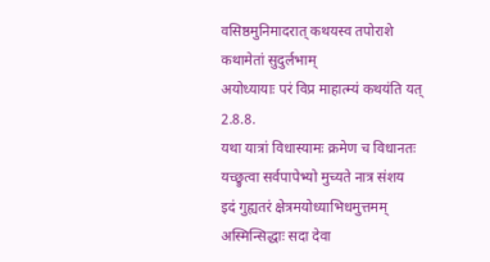वसिष्ठमुनिमादरात् कथयस्व तपोराशे कथामेतां सुदुर्लभाम्
अयोध्यायाः परं विप्र माहात्म्यं कथयंति यत् 2.8.8.
यथा यात्रां विधास्यामः क्रमेण च विधानतः
यच्छ्रुत्वा सर्वपापेभ्यो मुच्यते नात्र संशय
इदं गुह्यतरं क्षेत्रमयोध्याभिधमुत्तमम्
अस्मिन्सिद्धाः सदा देवा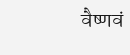वैष्णवं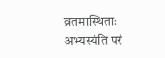व्रतमास्थिताः
अभ्यस्यंति परं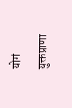योगं युक्तप्राणा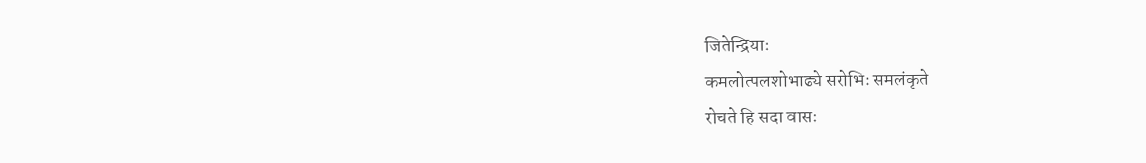जितेन्द्रियाः
कमलोत्पलशोभाढ्ये सरोभिः समलंकृते
रोचते हि सदा वासः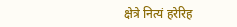क्षेत्रे नित्यं हरेरिह